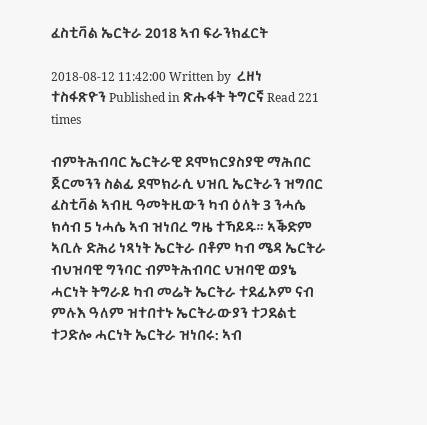ፈስቲቫል ኤርትራ 2018 ኣብ ፍራንክፈርት

2018-08-12 11:42:00 Written by  ረዘነ ተስፋጽዮን Published in ጽሑፋት ትግርኛ Read 221 times

ብምትሕብባር ኤርትራዊ ደሞክርያስያዊ ማሕበር ጀርመንን ስልፊ ደሞክራሲ ህዝቢ ኤርትራን ዝግበር ፈስቲቫል ኣብዚ ዓመትዚውን ካብ ዕለት 3 ንሓሴ ክሳብ 5 ነሓሴ ኣብ ዝነበረ ግዜ ተኻይዱ። ኣቕድም ኣቢሉ ድሕሪ ነጻነት ኤርትራ በቶም ካብ ሜዳ ኤርትራ ብህዝባዊ ግንባር ብምትሕብባር ህዝባዊ ወያኔ ሓርነት ትግራይ ካብ መሬት ኤርትራ ተደፊኦም ናብ ምሉእ ዓለም ዝተበተኑ ኤርትራውያን ተጋደልቲ ተጋድሎ ሓርነት ኤርትራ ዝነበሩ: ኣብ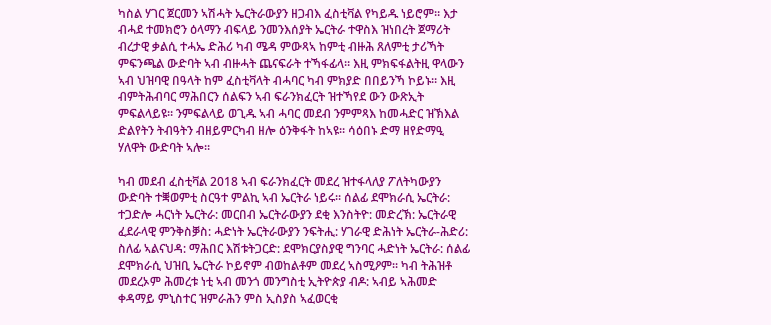ካስል ሃገር ጀርመን ኣሽሓት ኤርትራውያን ዘጋብእ ፈስቲቫል የካይዱ ነይሮም። እታ ብሓደ ተመክሮን ዕላማን ብፍላይ ንመንእሰያት ኤርትራ ተዋስእ ዝነበረት ጀማሪት ብረታዊ ቃልሲ ተሓኤ ድሕሪ ካብ ሜዳ ምውጻኣ ከምቲ ብዙሕ ጸለምቲ ታሪኻት ምፍንጫል ውድባት ኣብ ብዙሓት ጨናፍራት ተኻፋፊላ። እዚ ምክፍፋልትዚ ዋላውን ኣብ ህዝባዊ በዓላት ከም ፈስቲቫላት ብሓባር ካብ ምክያድ በበይንኻ ኮይኑ። እዚ ብምትሕብባር ማሕበርን ሰልፍን ኣብ ፍራንክፈርት ዝተኻየደ ውን ውጽኢት ምፍልላይዩ። ንምፍልላይ ወጊዱ ኣብ ሓባር መደብ ንምምጻእ ከመሓድር ዝኽእል ድልየትን ትብዓትን ብዘይምርካብ ዘሎ ዕንቅፋት ከኣዩ። ሳዕበኑ ድማ ዘየድማዒ ሃለዋት ውድባት ኣሎ።

ካብ መደብ ፈስቲቫል 2018 ኣብ ፍራንክፈርት መደረ ዝተፋላለያ ፖለትካውያን ውድባት ተቛወምቲ ስርዓተ ምልኪ ኣብ ኤርትራ ነይሩ። ሰልፊ ደሞክራሲ ኤርትራ: ተጋድሎ ሓርነት ኤርትራ: መርበብ ኤርትራውያን ደቂ እንስትዮ: መድረኽ: ኤርትራዊ ፈደራላዊ ምንቅስቓስ: ሓድነት ኤርትራውያን ንፍትሒ: ሃገራዊ ድሕነት ኤርትራ-ሕድሪ: ስለፊ ኣልናህዳ: ማሕበር እሽቱትጋርድ: ደሞክርያስያዊ ግንባር ሓድነት ኤርትራ: ሰልፊ ደሞክራሲ ህዝቢ ኤርትራ ኮይኖም ብወከልቶም መደረ ኣስሚዖም። ካብ ትሕዝቶ መደረኦም ሕመረቱ ነቲ ኣብ መንጎ መንግስቲ ኢትዮጵያ ብዶ: ኣብይ ኣሕመድ ቀዳማይ ምኒስተር ዝምራሕን ምስ ኢስያስ ኣፈወርቂ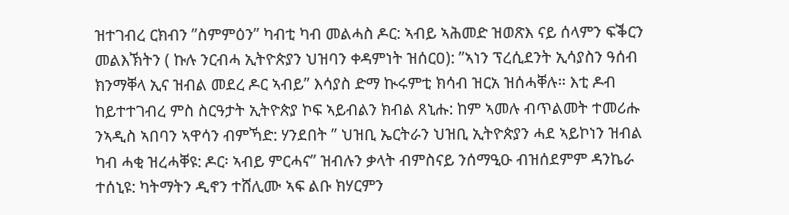ዝተገብረ ርክብን ”ስምምዕን” ካብቲ ካብ መልሓስ ዶር: ኣብይ ኣሕመድ ዝወጽእ ናይ ሰላምን ፍቕርን መልእኽትን ( ኩሉ ንርብሓ ኢትዮጵያን ህዝባን ቀዳምነት ዝሰርዐ): ”ኣነን ፕረሲደንት ኢሳያስን ዓሰብ ክንማቐላ ኢና ዝብል መደረ ዶር ኣብይ” እሳያስ ድማ ኲሩምቲ ክሳብ ዝርአ ዝሰሓቐሉ። እቲ ዶብ ከይተተገብረ ምስ ስርዓታት ኢትዮጵያ ኮፍ ኣይብልን ክብል ጸኒሑ: ከም ኣመሉ ብጥልመት ተመሪሑ ንኣዲስ ኣበባን ኣዋሳን ብምኻድ: ሃንደበት ” ህዝቢ ኤርትራን ህዝቢ ኢትዮጵያን ሓደ ኣይኮነን ዝብል ካብ ሓቂ ዝረሓቐዩ: ዶር፡ ኣብይ ምርሓና” ዝብሉን ቃላት ብምስናይ ንሰማዒዑ ብዝሰደምም ዳንኬራ ተሰኒዩ: ካትማትን ዲኖን ተሸሊሙ ኣፍ ልቡ ክሃርምን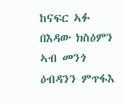ከናፍር ኣፉ በእዳው ክስዕምን ኣብ መንጎ ዕብዳንን ምጥፋእ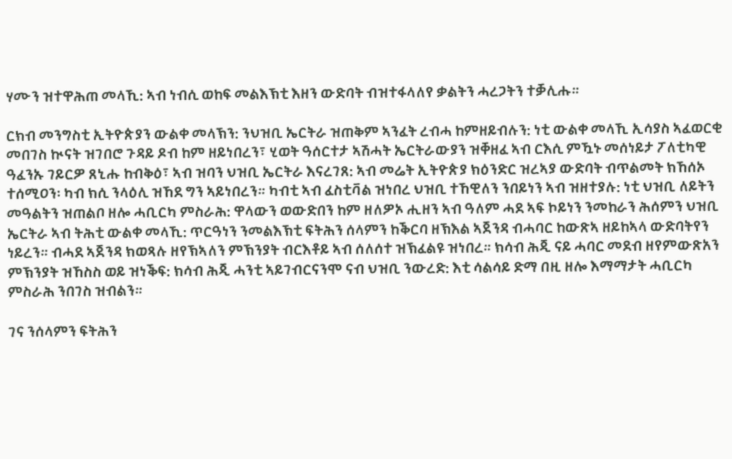ሃሙን ዝተዋሕጠ መላኺ: ኣብ ነብሲ ወከፍ መልእኽቲ እዘን ውድባት ብዝተፋላለየ ቃልትን ሓረጋትን ተቓሊሑ።

ርክብ መንግስቲ ኢትዮጵያን ውልቀ መላኽን: ንህዝቢ ኤርትራ ዝጠቅም ኣንፈት ረብሓ ከምዘይብሉን: ነቲ ውልቀ መላኺ ኢሳያስ ኣፈወርቂ መበገስ ኲናት ዝገበሮ ጉዳይ ዶብ ከም ዘይነበረን፣ ሂወት ዓሰርተታ ኣሽሓት ኤርትራውያን ዝቐዘፈ ኣብ ርእሲ ምዃኑ መሰነይታ ፖለቲካዊ ዓፈንኡ ገይርዎ ጸኒሑ ከብቅዕ፣ ኣብ ዝባን ህዝቢ ኤርትራ እናረገጸ: ኣብ መሬት ኢትዮጵያ ክዕንድር ዝረኣያ ውድባት ብጥልመት ክኸሰኦ ተሰሚዐን፡ ካብ ክሲ ንላዕሊ ዝኸደ ግን ኣይነበረን። ካብቲ ኣብ ፈስቲቫል ዝነበረ ህዝቢ ተኸዊለን ንበይነን ኣብ ዝዘተያሉ: ነቲ ህዝቢ ለይትን መዓልትን ዝጠልቦ ዘሎ ሓቢርካ ምስራሕ: ዋላውን ወውድበን ከም ዘለዎኦ ሒዘን ኣብ ዓለም ሓደ ኣፍ ኮይነን ንመከራን ሕሰምን ህዝቢ ኤርትራ ኣብ ትሕቲ ውልቀ መላኺ: ጥርዓነን ንመልእኽቲ ፍትሕን ሰላምን ከቕርባ ዘኽእል ኣጀንዳ ብሓባር ከውጽኣ ዘይከኣላ ውድባትየን ነይረን። ብሓደ ኣጀንዳ ክወጻሉ ዘየኽኣለን ምኽንያት ብርእቶይ ኣብ ሰለሰተ ዝኽፈልዩ ዝነበረ። ክሳብ ሕጂ ናይ ሓባር መደብ ዘየምውጽአን ምኽንያት ዝኸስስ ወይ ዝነቕፍ: ክሳብ ሕጂ ሓንቲ ኣይገብርናንሞ ናብ ህዝቢ ንውረድ: እቲ ሳልሳይ ድማ በዚ ዘሎ እማማታት ሓቢርካ ምስራሕ ንበገስ ዝብልን።

ገና ንሰላምን ፍትሕን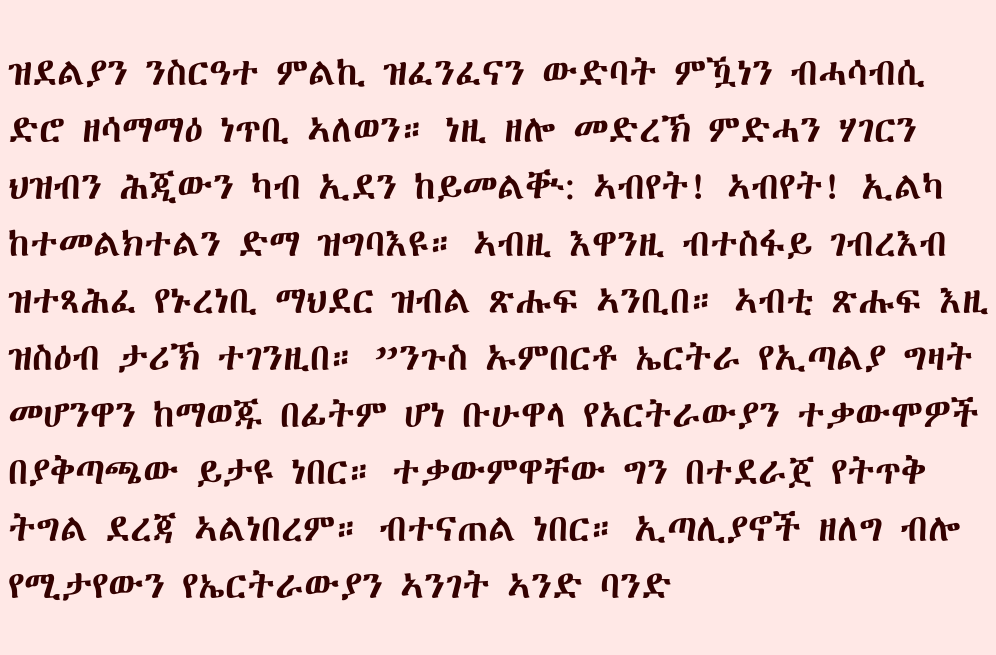ዝደልያን ንስርዓተ ምልኪ ዝፈንፈናን ውድባት ምዃነን ብሓሳብሲ ድሮ ዘሳማማዕ ነጥቢ ኣለወን። ነዚ ዘሎ መድረኽ ምድሓን ሃገርን ህዝብን ሕጂውን ካብ ኢደን ከይመልቚ: ኣብየት! ኣብየት! ኢልካ ከተመልክተልን ድማ ዝግባእዩ። ኣብዚ እዋንዚ ብተስፋይ ገብረእብ ዝተጻሕፈ የኑረነቢ ማህደር ዝብል ጽሑፍ ኣንቢበ። ኣብቲ ጽሑፍ እዚ ዝስዕብ ታሪኽ ተገንዚበ። ”ንጉስ ኡምበርቶ ኤርትራ የኢጣልያ ግዛት መሆንዋን ከማወጁ በፊትም ሆነ ቡሁዋላ የአርትራውያን ተቃውሞዎች በያቅጣጫው ይታዩ ነበር። ተቃውምዋቸው ግን በተደራጀ የትጥቅ ትግል ደረጃ ኣልነበረም። ብተናጠል ነበር። ኢጣሊያኖች ዘለግ ብሎ የሚታየውን የኤርትራውያን ኣንገት ኣንድ ባንድ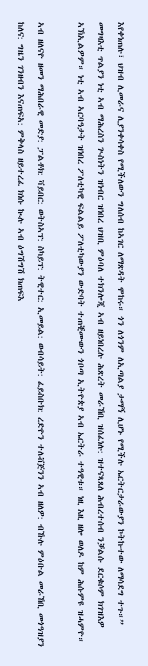እየቀነጠሉ፣ ህዝብ ሊመራና ሊያንቀሳቀስ የሚችለውን ግለሰብ ከኣገር ለማጽዳት ሞከሩ። ጎን ለጎንም ለኢጣልያ ታማኝ ሊሆኑ የሚችሉ ኤርትርታራውያን ኮትኩተው ለማሳደግ ተጉ።” መግዛእቲ ጥልያን ነቲ ኣብ ማሕረስን ጒስነትን ዝነብር ዝነበረ ህዝቢ ምዕባለ ተክንሎጂ ኣብ ዘይነበረሉ ሕጽረት መራኸቢ ዝሰፈነሉ: ዝተናጻጸለ ሕብረተሰብ ንቓልሱ ደርቁሶም ክገዝእዎ ኣኽኢልዎም። ነቲ ኣብ ኣርባዓታት ዝነበረ ፖለቲካዊ ፍልልይ ፖለቲካውያን ውድባት ተጠቒሙውን ጎቦጣ ኢትዮጵያ ኣብ ኤርትራ ተዓዊቱ። ነዚ እዚ ዘሎ ወለዶ ከም ሕሱምዩ ዝሓምዮ።

ኣብ ዘለናዮ ዘመን ማሕበራዊ መድያ: ፓልቶክ: ቫይበር: ወትስኣፕ: ስካይፕ: ትዊተር: ኢመይል: ወብሳይት: ፈይስቡክ: ረድዮን ተለቭጅንን ኣብ ዘለዎ: ብኹሉ ምዕቡል መራኸቢ መጎዓዝያን ከለና: ግዜን ገንዘብን እናጠፍአ: ምቅላስ ዘይተረፈ ክነሱ ኲሉ ኣብ ዕግሽግሽ ክጠፍእ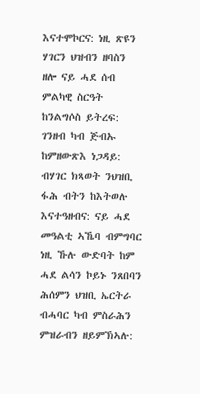እናተሞኮርና: ነዚ ጽዩን ሃገርን ህዝብን ዘባስን ዘሎ ናይ ሓደ ሰብ ምልካዊ ስርዓት ከንልግሶስ ይትረፍ: ገንዘብ ካብ ጅብኡ ከምዘውጽእ ነጋዳይ: ብሃገር ክጻወት ንህዝቢ ፋሕ ብትን ከእትወሉ እናተዓዘብና: ናይ ሓደ መዓልቲ ኣኼባ ብምግባር ነዚ ኹሉ ውድባት ከም ሓደ ልሳን ኮይኑ ንጸበባን ሕሰምን ህዝቢ ኤርትራ ብሓባር ካብ ምስራሕን ምዝራብን ዘይምኽኣሉ: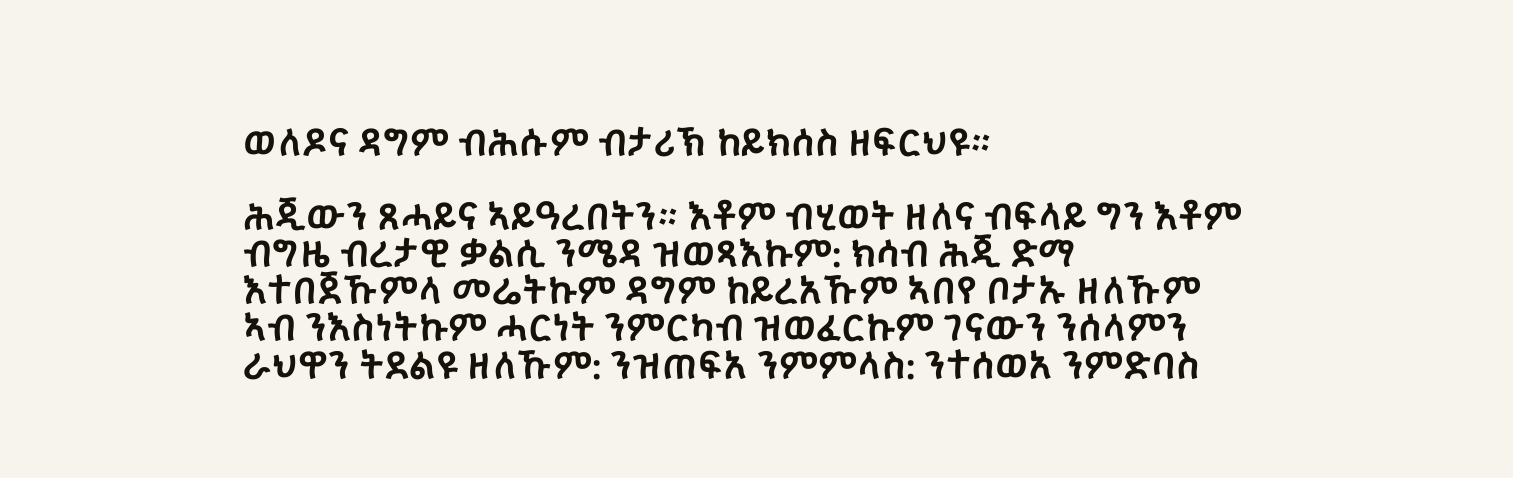ወለዶና ዳግም ብሕሱም ብታሪኽ ከይክሰስ ዘፍርህዩ።

ሕጂውን ጸሓይና ኣይዓረበትን። እቶም ብሂወት ዘለና ብፍላይ ግን እቶም ብግዜ ብረታዊ ቃልሲ ንሜዳ ዝወጻእኩም: ክሳብ ሕጂ ድማ እተበጀኹምላ መሬትኩም ዳግም ከይረአኹም ኣበየ ቦታኡ ዘለኹም ኣብ ንእስነትኩም ሓርነት ንምርካብ ዝወፈርኩም ገናውን ንሰላምን ራህዋን ትደልዩ ዘለኹም: ንዝጠፍአ ንምምላስ: ንተሰወአ ንምድባስ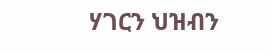ሃገርን ህዝብን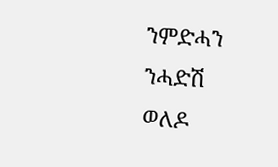ንምድሓን ንሓድሽ ወለዶ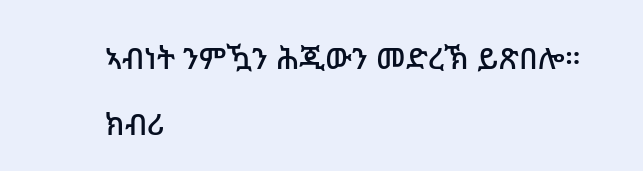ኣብነት ንምዃን ሕጂውን መድረኽ ይጽበሎ።

ክብሪ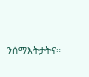ንሰማእትታትና።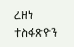ረዘነ ተስፋጽዮን